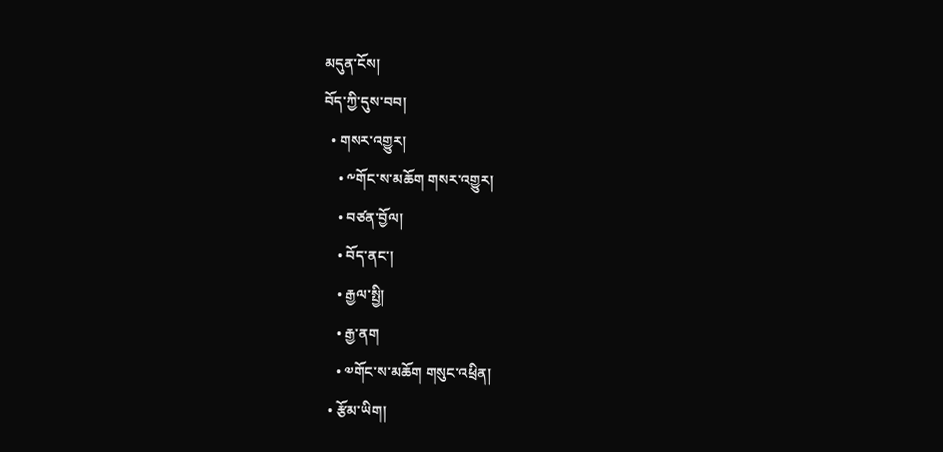མདུན་ངོས།
བོད་ཀྱི་དུས་བབ།
  • གསར་འགྱུར།
    • ༸གོང་ས་མཆོག གསར་འགྱུར།
    • བཙན་བྱོལ།
    • བོད་ནང་།
    • རྒྱལ་སྤྱི།
    • རྒྱ་ནག
    • ༧གོང་ས་མཆོག གསུང་འཕྲིན།
  • རྩོམ་ཡིག།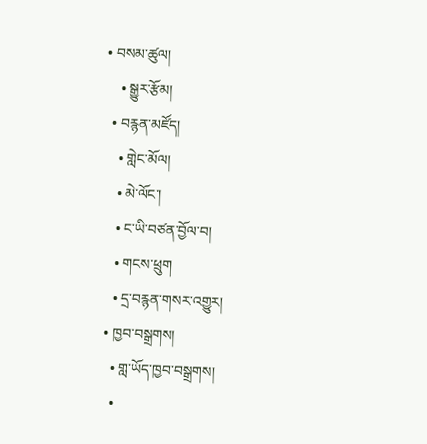• བསམ་ཚུལ།
    • སྒྱུར་རྩོམ།
  • བརྙན་མཛོད།
    • གླེང་མོལ།
    • མེ་ལོང་།
    • ང་ཡི་བཙན་བྱོལ་བ།
    • གངས་ཕྲུག
    • དྲ་བརྙན་གསར་འགྱུར།
  • ཁྱབ་བསྒྲགས།
    • གླ་ཡོད་ཁྱབ་བསྒྲགས།
    •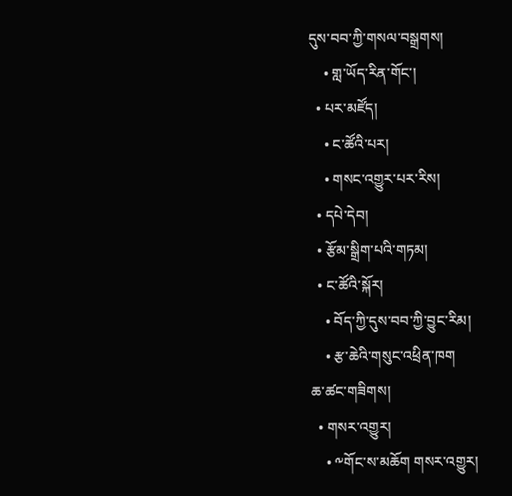དུས་བབ་ཀྱི་གསལ་བསྒྲགས།
    • གླ་ཡོད་རིན་གོང་།
  • པར་མཛོད།
    • ང་ཚོའི་པར།
    • གསང་འགྱུར་པར་རིས།
  • དཔེ་དེབ།
  • རྩོམ་སྒྲིག་པའི་གཏམ།
  • ང་ཚོའི་སྐོར།
    • བོད་ཀྱི་དུས་བབ་ཀྱི་བྱུང་རིམ།
    • རྩ་ཆེའི་གསུང་འཕྲིན་ཁག
ཆ་ཚང་གཟིགས།
  • གསར་འགྱུར།
    • ༸གོང་ས་མཆོག གསར་འགྱུར།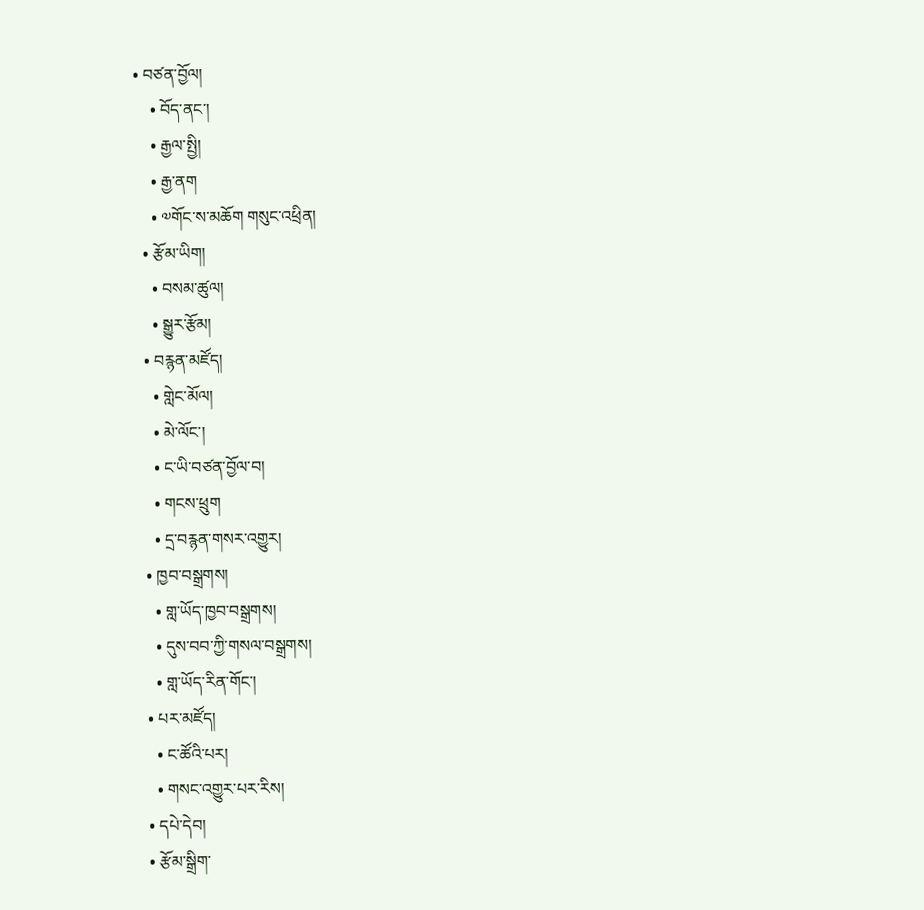• བཙན་བྱོལ།
    • བོད་ནང་།
    • རྒྱལ་སྤྱི།
    • རྒྱ་ནག
    • ༧གོང་ས་མཆོག གསུང་འཕྲིན།
  • རྩོམ་ཡིག།
    • བསམ་ཚུལ།
    • སྒྱུར་རྩོམ།
  • བརྙན་མཛོད།
    • གླེང་མོལ།
    • མེ་ལོང་།
    • ང་ཡི་བཙན་བྱོལ་བ།
    • གངས་ཕྲུག
    • དྲ་བརྙན་གསར་འགྱུར།
  • ཁྱབ་བསྒྲགས།
    • གླ་ཡོད་ཁྱབ་བསྒྲགས།
    • དུས་བབ་ཀྱི་གསལ་བསྒྲགས།
    • གླ་ཡོད་རིན་གོང་།
  • པར་མཛོད།
    • ང་ཚོའི་པར།
    • གསང་འགྱུར་པར་རིས།
  • དཔེ་དེབ།
  • རྩོམ་སྒྲིག་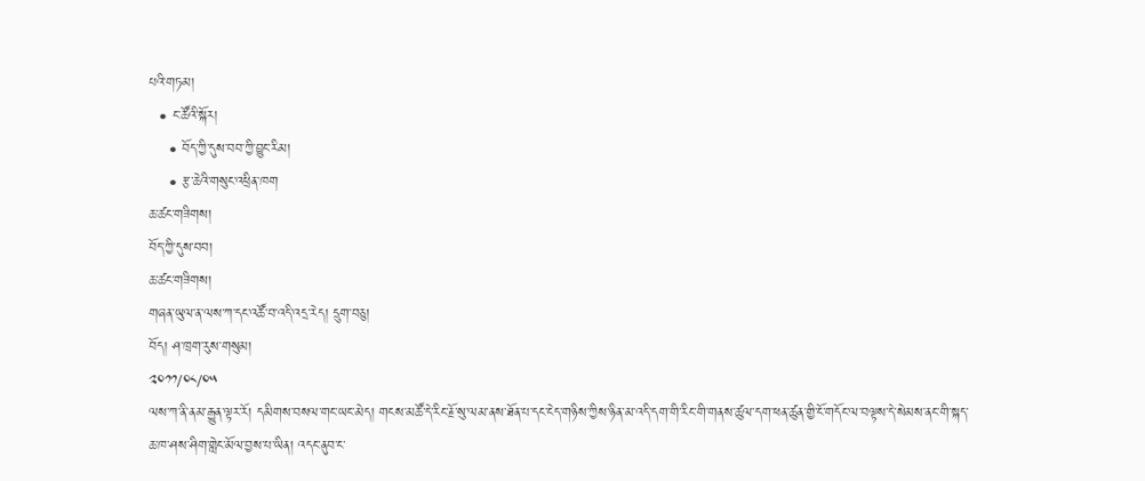པའི་གཏམ།
  • ང་ཚོའི་སྐོར།
    • བོད་ཀྱི་དུས་བབ་ཀྱི་བྱུང་རིམ།
    • རྩ་ཆེའི་གསུང་འཕྲིན་ཁག
ཆ་ཚང་གཟིགས།
བོད་ཀྱི་དུས་བབ།
ཆ་ཚང་གཟིགས།
གཞན་ཡུལ་ན་ལས་ཀ་དང་འཚོ་བ་འདི་འདྲ་རེད། དྲུག་བཅུ།
བོད། ཤ་ཁྲག་རུས་གསུམ།
༢༠༡༡/༠༨/༠༥
ལས་ཀ་ནི་ནམ་རྒྱུན་ལྟར་རོ། དམིགས་བསལ་གང་ཡང་མེད། གངས་མཚོ་དེ་རིང་རྗོ་སུ་ལམ་ནས་ཐོན་པ་དང་ངེད་གཉིས་ཀྱིས་ཉིན་མ་འདི་དག་གི་རིང་གི་གནས་ཚུལ་དག་ཕན་ཚུན་གྱི་ངོ་གདོང་ལ་བལྟས་དེ་སེམས་ནང་གི་སྐད་ཆ་ཁ་ཤས་ཤིག་གླེང་མོལ་བྱས་པ་ཡིན། འདང་ནུབ་ང་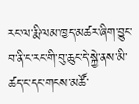རང་ལ་རྨི་ལམ་ཁྱད་མཚར་ཞིག་བྱུང་བ་ནི་ང་རང་གི་བུ་ཆུང་དེ་སྐྱེ་ནས་མི་ཚད་ང་དང་གངས་མཚོ་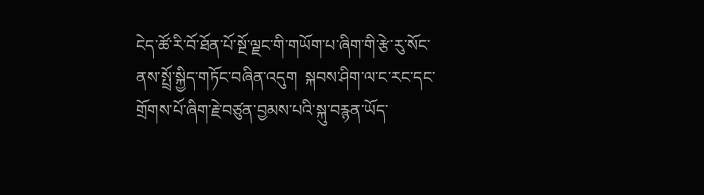ངེད་ཚོ་རི་བོ་ཐོན་པོ་སྔོ་ལྗང་གི་གཡོག་པ་ཞིག་གི་རྩེ་རུ་སོང་ནས་སྤྲོ་སྐྱིད་གཏོང་བཞིན་འདུག  སྐབས་ཤིག་ལ་ང་རང་དང་གྲོགས་པོ་ཞིག་རྗེ་བཙུན་བྱམས་པའི་སྐུ་བརྙན་ཡོད་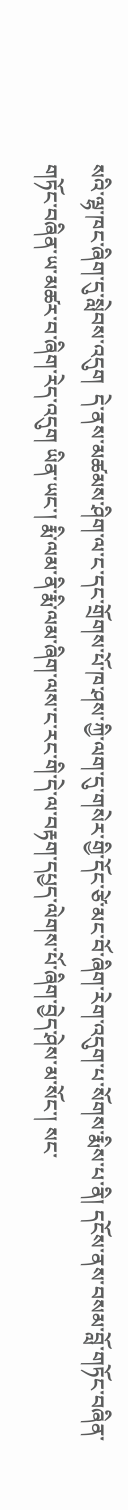སའི་ལྷ་ཁང་ཞིག་དུ་སླེབས་འདུག  དེ་ནས་མཚམས་ཤིག་ལ་ང་དང་གྲོགས་པོ་ཁ་ཤས་ཀྱི་ལག་དུ་གསེར་གྱི་དོང་ཙེ་མང་བོ་ཞིག་རེག་འདུག་པ་སོགས་རྨིས་པ་ནི། དངོས་ནས་བསམ་བློ་གཏོང་བཞིན་གཏོང་བཞིན་ཡ་མཚར་བ་ཞིག་རེད་འདུག ཡིན་ཡང་། རྨི་ལམ་ནི་རྨི་ལམ་ཞིག་ལས་ང་རང་གི་དེ་ལ་བརྟག་དཔྱད་ལེགས་པོ་ཞིག་བྱེད་ཤེས་མ་སོང་། སང་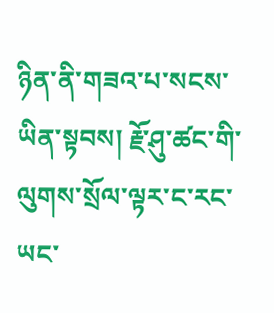ཉིན་ནི་གཟའ་པ་སངས་ཡིན་སྟབས། རྗོ་ཤུ་ཚང་གི་ལུགས་སྲོལ་ལྟར་ང་རང་ཡང་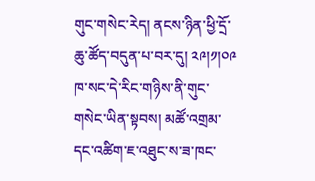གུང་གསེང་རེད། ནངས་ཉིན་ཕྱི་དྲོ་ཆུ་ཚོད་བདུན་པ་བར་དུ། ༢༩།༡།༠༩
ཁ་སང་དེ་རིང་གཉིས་ནི་གུང་གསེང་ཡིན་སྟབས། མཚོ་འགྲམ་དང་འཚིག་ཇ་འཐུང་ས་ཟ་ཁང་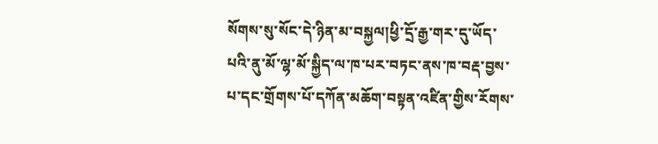སོགས་སུ་སོང་དེ་ཉིན་མ་བསྐྱལ།ཕྱི་དྲོ་རྒྱ་གར་དུ་ཡོད་པའི་ནུ་མོ་ལྷ་མོ་སྐྱིད་ལ་ཁ་པར་བཏང་ནས་ཁ་བརྡ་བྱས་པ་དང་གྲོགས་པོ་དཀོན་མཆོག་བསྟན་འཛིན་གྱིས་རོགས་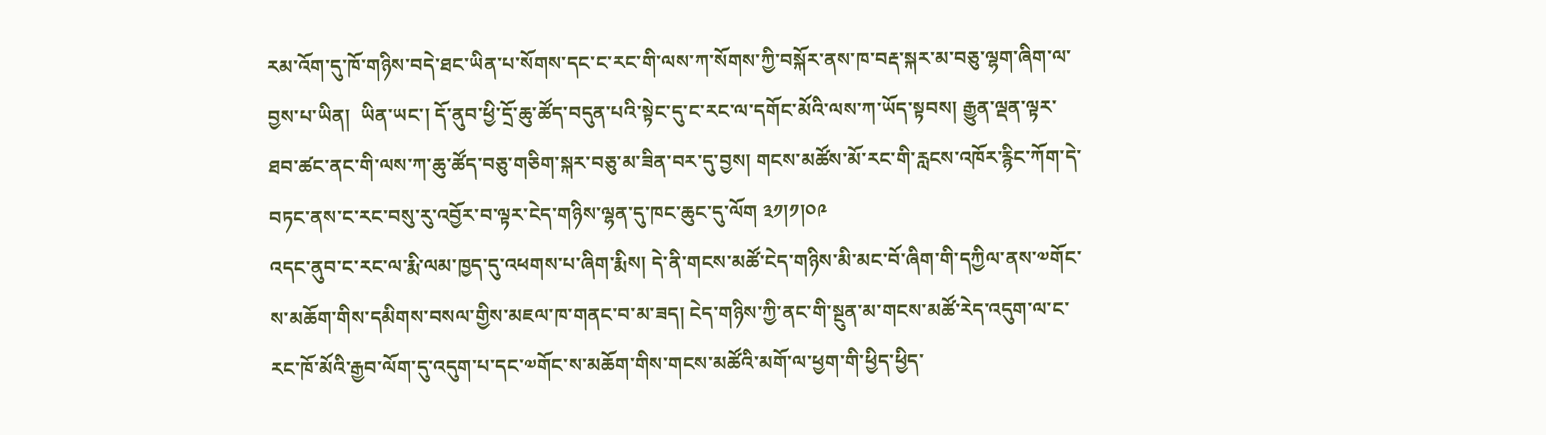རམ་འོག་དུ་ཁོ་གཉིས་བདེ་ཐང་ཡིན་པ་སོགས་དང་ང་རང་གི་ལས་ཀ་སོགས་ཀྱི་བསྐོར་ནས་ཁ་བརྡ་སྐར་མ་བཅུ་ལྷག་ཞིག་ལ་བྱས་པ་ཡིན།  ཡིན་ཡང་། དོ་ནུབ་ཕྱི་དྲོ་ཆུ་ཚོད་བདུན་པའི་སྟེང་དུ་ང་རང་ལ་དགོང་མོའི་ལས་ཀ་ཡོད་སྟབས། རྒྱུན་ལྡན་ལྟར་ཐབ་ཚང་ནང་གི་ལས་ཀ་ཆུ་ཚོད་བཅུ་གཅིག་སྐར་བཅུ་མ་ཟིན་བར་དུ་བྱས། གངས་མཚོས་མོ་རང་གི་རླངས་འཁོར་རྙིང་ཀོག་དེ་བཏང་ནས་ང་རང་བསུ་རུ་འབྱོར་བ་ལྟར་ངེད་གཉིས་ལྷན་དུ་ཁང་ཆུང་དུ་ལོག ༣༡།༡།༠༩
འདང་ནུབ་ང་རང་ལ་རྨི་ལམ་ཁྱད་དུ་འཕགས་པ་ཞིག་རྨིས། དེ་ནི་གངས་མཚོ་ངེད་གཉིས་མི་མང་བོ་ཞིག་གི་དཀྱིལ་ནས་༧གོང་ས་མཆོག་གིས་དམིགས་བསལ་གྱིས་མཇལ་ཁ་གནང་བ་མ་ཟད། ངེད་གཉིས་ཀྱི་ནང་གི་སྔུན་མ་གངས་མཚོ་རེད་འདུག་ལ་ང་རང་ཁོ་མོའི་རྒྱབ་ལོག་དུ་འདུག་པ་དང་༧གོང་ས་མཆོག་གིས་གངས་མཚོའི་མགོ་ལ་ཕྱག་གི་ཕྱིད་ཕྱིད་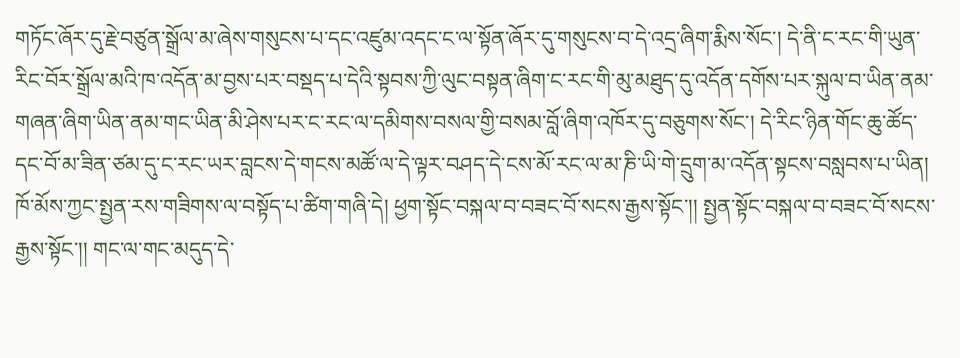གཏོང་ཞོར་དུ་རྗེ་བཙུན་སྒྲོལ་མ་ཞེས་གསུངས་པ་དང་འཛུམ་འདང་ང་ལ་སྟོན་ཞོར་དུ་གསུངས་བ་དེ་འདྲ་ཞིག་རྨིས་སོང་། དེ་ནི་ང་རང་གི་ཡུན་རིང་བོར་སྒྲོལ་མའི་ཁ་འདོན་མ་བྱས་པར་བསྡད་པ་དེའི་སྟབས་ཀྱི་ལུང་བསྟན་ཞིག་ང་རང་གི་མུ་མཐུད་དུ་འདོན་དགོས་པར་སྐུལ་བ་ཡིན་ནམ་གཞན་ཞིག་ཡིན་ནམ་གང་ཡིན་མི་ཤེས་པར་ང་རང་ལ་དམིགས་བསལ་གྱི་བསམ་བློ་ཞིག་འཁོར་དུ་བཅུགས་སོང་། དེ་རིང་ཉིན་གོང་ཆུ་ཚོད་དང་བོ་མ་ཟིན་ཙམ་དུ་ང་རང་ཡར་བླངས་དེ་གངས་མཚོ་ལ་དེ་ལྟར་བཤད་དེ་ངས་མོ་རང་ལ་མ་ཎི་ཡི་གེ་དྲུག་མ་འདོན་སྟངས་བསླབས་པ་ཡིན། ཁོ་མོས་ཀྱང་སྤྱན་རས་གཟིགས་ལ་བསྟོད་པ་ཚིག་གཞི་དེ། ཕྱག་སྟོང་བསྐལ་བ་བཟང་བོ་སངས་རྒྱས་སྟོང་།། སྤྱན་སྟོང་བསྐལ་བ་བཟང་བོ་སངས་རྒྱས་སྟོང་།། གང་ལ་གང་མདུད་དེ་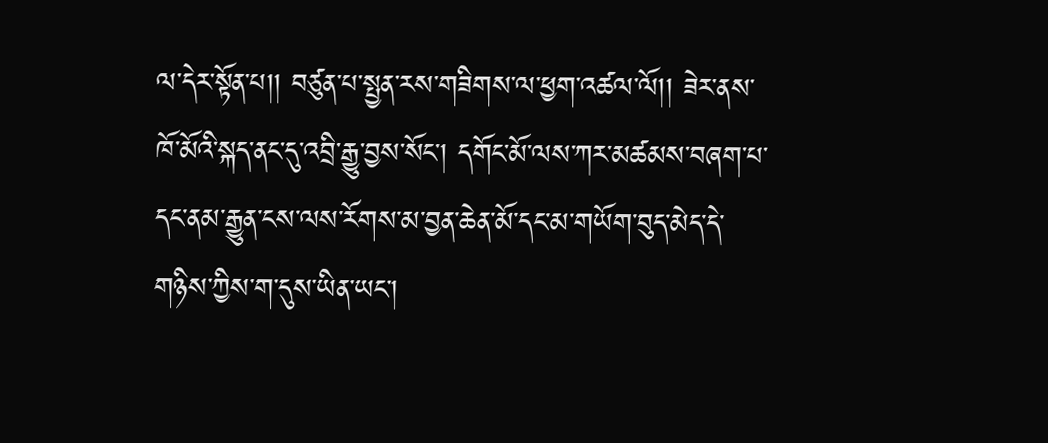ལ་དེར་སྟོན་པ།། བཙུན་པ་སྤྱན་རས་གཟིགས་ལ་ཕྱག་འཚལ་ལོ།། ཟེར་ནས་ཁོ་མོའི་སྐད་ནང་དུ་འབྲི་རྒྱུ་བྱས་སོང་། དགོང་མོ་ལས་ཀར་མཚམས་བཞག་པ་དང་ནམ་རྒྱུན་ངས་ལས་རོགས་མ་བྱན་ཆེན་མོ་དང་མ་གཡོག་བུད་མེད་དེ་གཉིས་ཀྱིས་ག་དུས་ཡིན་ཡང་།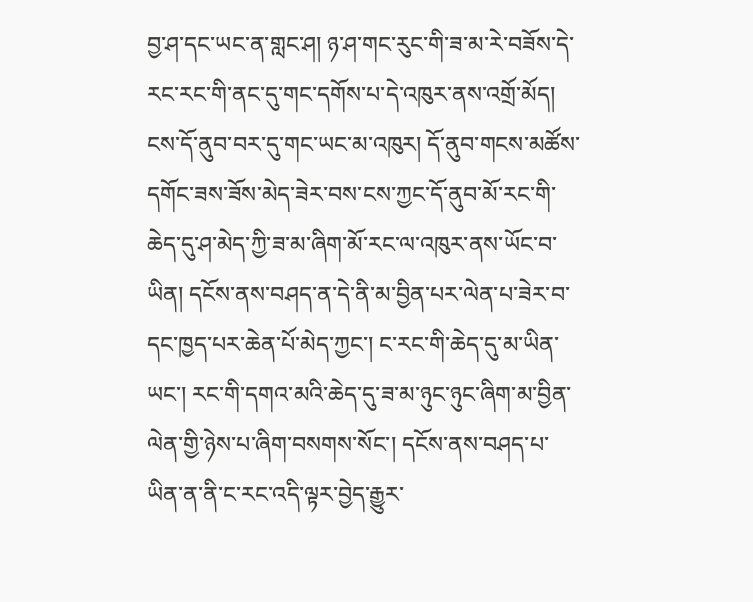བྱ་ཤ་དང་ཡང་ན་གླང་ཤ། ཉ་ཤ་གང་རུང་གི་ཟ་མ་རེ་བཟོས་དེ་རང་རང་གི་ནང་དུ་གང་དགོས་པ་དེ་འཁུར་ནས་འགྲོ་མོད། ངས་དོ་ནུབ་བར་དུ་གང་ཡང་མ་འཁུར། དོ་ནུབ་གངས་མཚོས་དགོང་ཟས་ཟོས་མེད་ཟེར་བས་ངས་ཀྱང་དོ་ནུབ་མོ་རང་གི་ཆེད་དུ་ཤ་མེད་ཀྱི་ཟ་མ་ཞིག་མོ་རང་ལ་འཁུར་ནས་ཡོང་བ་ཡིན། དངོས་ནས་བཤད་ན་དེ་ནི་མ་བྱིན་པར་ལེན་པ་ཟེར་བ་དང་ཁྱད་པར་ཆེན་པོ་མེད་ཀྱང་། ང་རང་གི་ཆེད་དུ་མ་ཡིན་ཡང་། རང་གི་དགའ་མའི་ཆེད་དུ་ཟ་མ་ཉུང་ཉུང་ཞིག་མ་བྱིན་ལེན་གྱི་ཉེས་པ་ཞིག་བསགས་སོང་། དངོས་ནས་བཤད་པ་ཡིན་ན་ནི་ང་རང་འདི་ལྟར་བྱེད་རྒྱུར་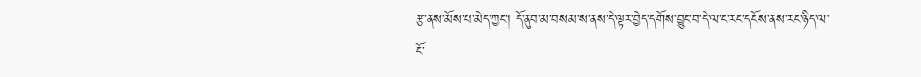རྩ་ནས་མོས་པ་མེད་ཀྱང་། དོ་ནུབ་མ་བསམ་ས་ནས་དེ་ལྟར་བྱེད་དགོས་བྱུང་བ་དེ་ལ་ང་རང་དངོས་ནས་རང་ཉིད་ལ་ངོ་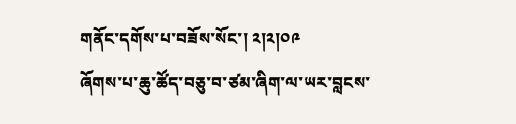གནོང་དགོས་པ་བཟོས་སོང་། ༢།༢།༠༩
ཞོགས་པ་ཆུ་ཚོད་བཅུ་བ་ཙམ་ཞིག་ལ་ཡར་བླངས་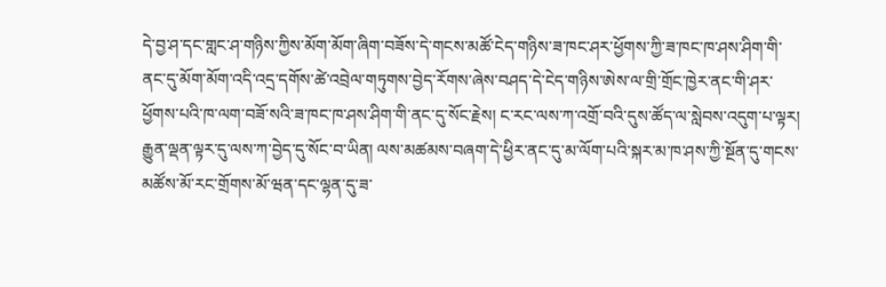དེ་བྱ་ཤ་དང་གླང་ཤ་གཉིས་ཀྱིས་མོག་མོག་ཞིག་བཟོས་དེ་གངས་མཚོ་ངེད་གཉིས་ཟ་ཁང་ཤར་ཕྱོགས་ཀྱི་ཟ་ཁང་ཁ་ཤས་ཤིག་གི་ནང་དུ་མོག་མོག་འདི་འདྲ་དགོས་ཚེ་འབྲེལ་གཏུགས་བྱེད་རོགས་ཞེས་བཤད་དེ་ངེད་གཉིས་ཨེས་ལ་གྲི་གྲོང་ཁྱེར་ནང་གི་ཤར་ཕྱོགས་པའི་ཁ་ལག་བཟོ་སའི་ཟ་ཁང་ཁ་ཤས་ཤིག་གི་ནང་དུ་སོང་རྗེས། ང་རང་ལས་ཀ་འགྲོ་བའི་དུས་ཚོད་ལ་སླེབས་འདུག་པ་ལྟར། རྒྱུན་ལྡན་ལྟར་དུ་ལས་ཀ་བྱེད་དུ་སོང་བ་ཡིན། ལས་མཚམས་བཞག་དེ་ཕྱིར་ནང་དུ་མ་ལོག་པའི་སྐར་མ་ཁ་ཤས་ཀྱི་སྔོན་དུ་གངས་མཚོས་མོ་རང་གྲོགས་མོ་ཝན་དང་ལྷན་དུ་ཟ་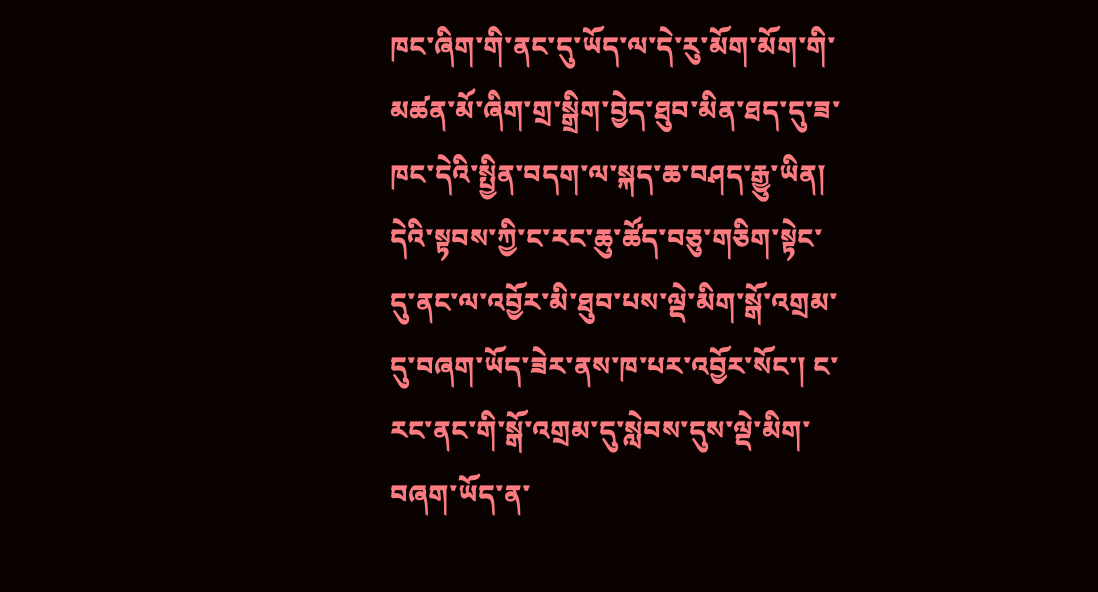ཁང་ཞིག་གི་ནང་དུ་ཡོད་ལ་དེ་རུ་མོག་མོག་གི་མཚན་མོ་ཞིག་གྲ་སྒྲིག་བྱེད་ཐུབ་མིན་ཐད་དུ་ཟ་ཁང་དེའི་སྤྱིན་བདག་ལ་སྐད་ཆ་བཤད་རྒྱུ་ཡིན། དེའི་སྟབས་ཀྱི་ང་རང་ཆུ་ཚོད་བཅུ་གཅིག་སྟེང་དུ་ནང་ལ་འབྱོར་མི་ཐུབ་པས་ལྡེ་མིག་སྒོ་འགྲམ་དུ་བཞག་ཡོད་ཟེར་ནས་ཁ་པར་འབྱོར་སོང་། ང་རང་ནང་གི་སྒོ་འགྲམ་དུ་སླེབས་དུས་ལྡེ་མིག་བཞག་ཡོད་ན་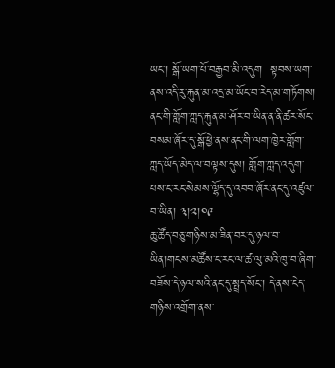ཡང་། སྒོ་ཡག་པོ་བརྒྱབ་མི་འདུག  སྟབས་ཡག་ནས་འདི་རུ་རྐུན་མ་འདྲ་མ་ཡོང་བ་རེད་མ་གཏོགས། ནང་གི་གློག་ཀླད་རྐུན་མ་ཤོར་བ་ཡིན་ན་ནི་ཚར་སོང་བསམ་ཞོར་དུ་སྒོ་ཕྱེ་ནས་ནང་གི་ལག་ཁྱེར་གློག་ཀླད་ཡོད་མེད་ལ་བལྟས་དུས། གློག་ཀླད་འདུག་པས་ང་རང་སེམས་ལྷོད་དུ་འབབ་ཞོར་ནང་དུ་འཛུལ་བ་ཡིན། ༣།༢།༠༩
ཆུ་ཚོད་བཅུ་གཉིས་མ་ཟིན་བར་དུ་ཉལ་བ་ཡིན།གངས་མཚོས་ང་རང་ལ་ཚ་ལུ་མའི་ཁུ་བ་ཞིག་བཟོས་དེ་ཉལ་སའི་ནང་དུ་སྤྲད་སོང་། དེ་ནས་ངེད་གཉིས་འགྲོག་ནས་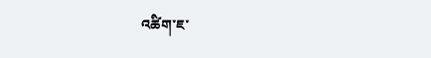འཚིག་ཇ་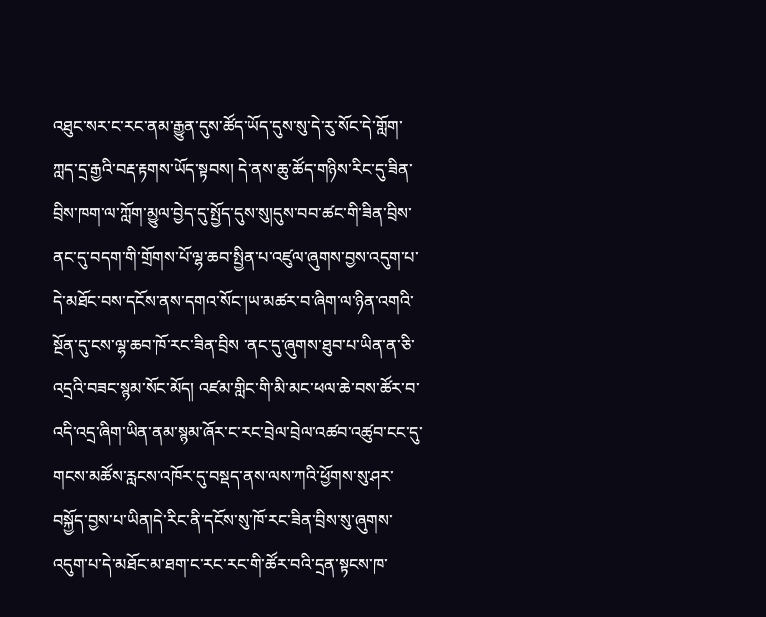འཐུང་སར་ང་རང་ནམ་རྒྱུན་དུས་ཚོད་ཡོད་དུས་སུ་དེ་རུ་སོང་དེ་གློག་ཀླད་དྲ་རྒྱའི་བརྡ་རྟགས་ཡོད་སྟབས། དེ་ནས་ཆུ་ཚོད་གཉིས་རིང་དུ་ཟིན་བྲིས་ཁག་ལ་ཀློག་མྱུལ་བྱེད་དུ་སྤྱོད་དུས་སུ།དུས་བབ་ཚང་གི་ཟིན་བྲིས་ནང་དུ་བདག་གི་གྲོགས་པོ་ལྷ་ཆབ་སྤྱིན་པ་འཛུལ་ཞུགས་བྱས་འདུག་པ་དེ་མཐོང་བས་དངོས་ནས་དགའ་སོང་།ཡ་མཚར་བ་ཞིག་ལ་ཉིན་འགའི་སྔོན་དུ་ངས་ལྷ་ཆབ་ཁོ་རང་ཟིན་བྲིས ་ནང་དུ་ཞུགས་ཐུབ་པ་ཡིན་ན་ཅི་འདྲའི་བཟང་སྙམ་སོང་མོད། འཛམ་གླིང་གི་མི་མང་ཕལ་ཆེ་བས་ཚོར་བ་འདི་འདྲ་ཞིག་ཡིན་ནམ་སྙམ་ཞོར་ང་རང་བྲེལ་བྲེལ་འཚབ་འཚུབ་ངང་དུ་གངས་མཚོས་རླངས་འཁོར་དུ་བསྡད་ནས་ལས་ཀའི་ཕྱོགས་སུ་ཤར་བསྐྱོད་བྱས་པ་ཡིན།དེ་རིང་ནི་དངོས་སུ་ཁོ་རང་ཟིན་བྲིས་སུ་ཞུགས་འདུག་པ་དེ་མཐོང་མ་ཐག་ང་རང་རང་གི་ཚོར་བའི་དྲན་སྟངས་ཁ་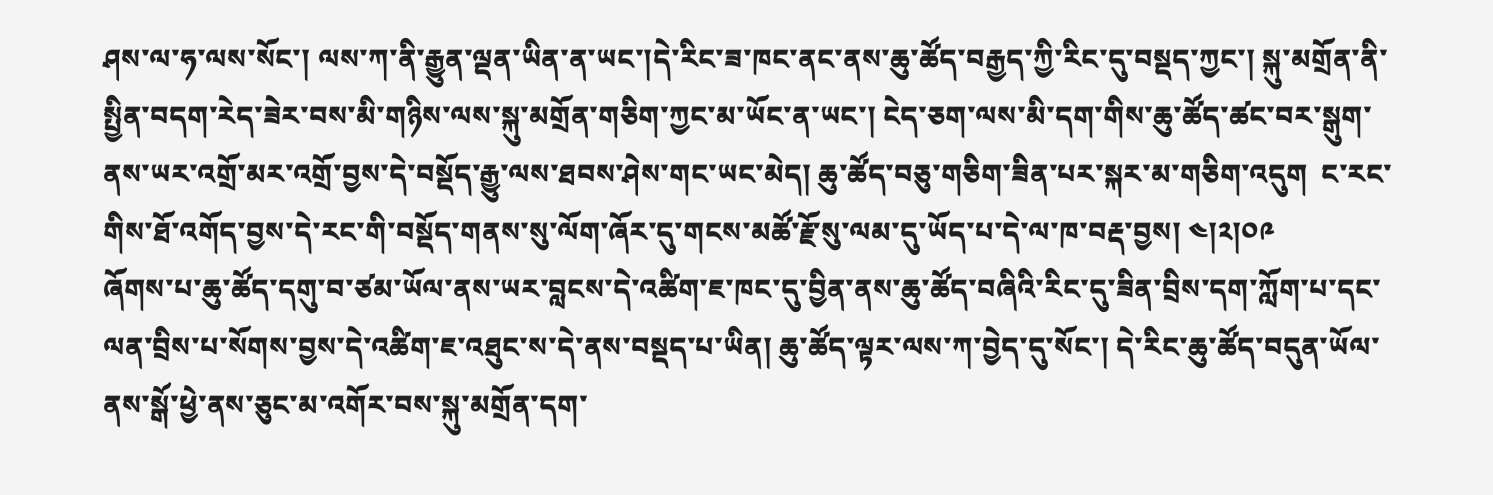ཤས་ལ་ཧ་ལས་སོང་། ལས་ཀ་ནི་རྒྱུན་ལྡན་ཡིན་ན་ཡང་།དེ་རིང་ཟ་ཁང་ནང་ནས་ཆུ་ཚོད་བརྒྱད་ཀྱི་རིང་དུ་བསྡད་ཀྱང་། སྐུ་མགྲོན་ནི་སྤྱིན་བདག་རེད་ཟེར་བས་མི་གཉིས་ལས་སྐུ་མགྲོན་གཅིག་ཀྱང་མ་ཡོང་ན་ཡང་། ངེད་ཅག་ལས་མི་དག་གིས་ཆུ་ཚོད་ཚང་བར་སྒུག་ནས་ཡར་འགྲོ་མར་འགྲོ་བྱས་དེ་བསྡོད་རྒྱུ་ལས་ཐབས་ཤེས་གང་ཡང་མེད། ཆུ་ཚོད་བཅུ་གཅིག་ཟིན་པར་སྐར་མ་གཅིག་འདུག  ང་རང་གིས་ཐོ་འགོད་བྱས་དེ་རང་གི་བསྡོད་གནས་སུ་ལོག་ཞོར་དུ་གངས་མཚོ་རྗོ་སུ་ལམ་དུ་ཡོད་པ་དེ་ལ་ཁ་བརྡ་བྱས། ༤།༢།༠༩
ཞོགས་པ་ཆུ་ཚོད་དགུ་བ་ཙམ་ཡོལ་ནས་ཡར་བླངས་དེ་འཚིག་ཇ་ཁང་དུ་བྱིན་ནས་ཆུ་ཚོད་བཞིའི་རིང་དུ་ཟིན་བྲིས་དག་ཀློག་པ་དང་ལན་བྲིས་པ་སོགས་བྱས་དེ་འཚིག་ཇ་འཐུང་ས་དེ་ནས་བསྡད་པ་ཡིན། ཆུ་ཚོད་ལྟར་ལས་ཀ་བྱེད་དུ་སོང་། དེ་རིང་ཆུ་ཚོད་བདུན་ཡོལ་ནས་སྒོ་ཕྱེ་ནས་ཅུང་མ་འགོར་བས་སྐུ་མགྲོན་དག་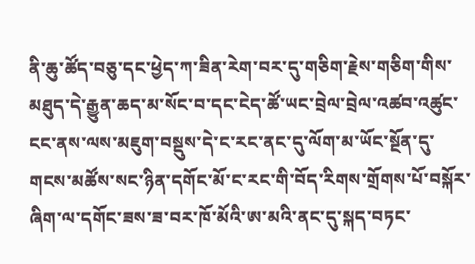ནི་ཆུ་ཚོད་བཅུ་དང་ཕྱེད་ཀ་ཟིན་རེག་བར་དུ་གཅིག་རྗེས་གཅིག་གིས་མཐུད་དེ་རྒྱུན་ཆད་མ་སོང་བ་དང་ངེད་ཚོ་ཡང་བྲེལ་བྲེལ་འཚབ་འཚུང་ངང་ནས་ལས་མཇུག་བསྡུས་དེ་ང་རང་ནང་དུ་ལོག་མ་ཡོང་སྔོན་དུ་གངས་མཚོས་སང་ཉིན་དགོང་མོ་ང་རང་གི་བོད་རིགས་གྲོགས་པོ་བསྐོར་ཞིག་ལ་དགོང་ཟས་ཟ་བར་ཁོ་མོའི་ཨ་མའི་ནང་དུ་སྐད་བཏང་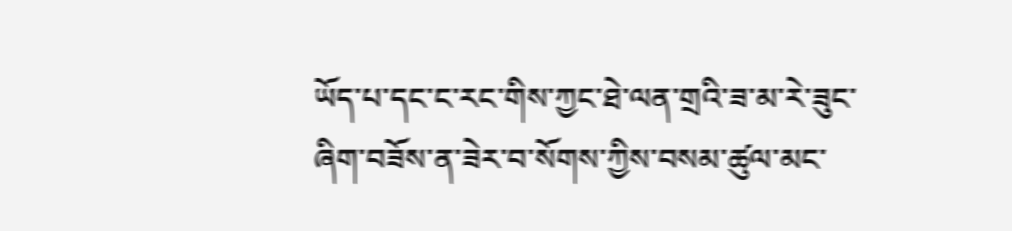ཡོད་པ་དང་ང་རང་གིས་ཀྱང་ཐེ་ལན་གྲའི་ཟ་མ་རེ་ཟུང་ཞིག་བཟོས་ན་ཟེར་བ་སོགས་ཀྱིས་བསམ་ཚུལ་མང་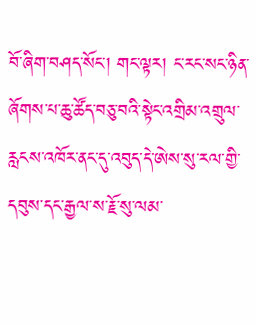བོ་ཞིག་བཤད་སོང་། གང་ལྟར། ང་རང་སང་ཉིན་ཞོགས་པ་ཆུ་ཚོད་བཅུ་བའི་སྟེང་འགྲིམ་འགྲུལ་རླངས་འཁོར་ནང་དུ་འབུད་དེ་ཨེས་སུ་རལ་གྱི་དབུས་དང་རྒྱལ་ས་རྗོ་སུ་ལམ་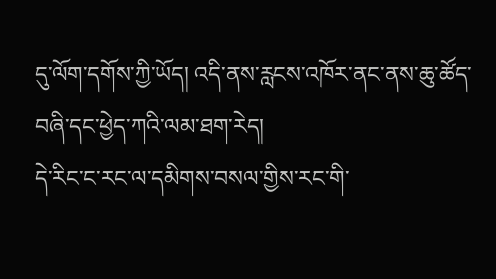དུ་ལོག་དགོས་ཀྱི་ཡོད། འདི་ནས་རླངས་འཁོར་ནང་ནས་ཆུ་ཚོད་བཞི་དང་ཕྱེད་ཀའི་ལམ་ཐག་རེད།
དེ་རིང་ང་རང་ལ་དམིགས་བསལ་གྱིས་རང་གི་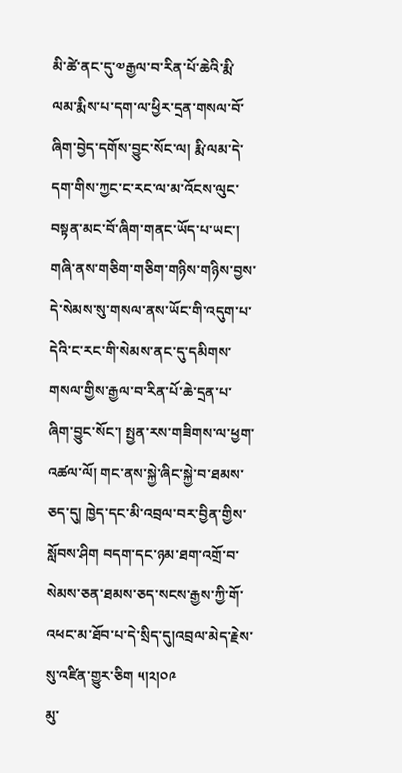མི་ཚེ་ནང་དུ་༧རྒྱལ་བ་རིན་པོ་ཆེའི་རྨི་ལམ་རྨིས་པ་དག་ལ་ཕྱིར་དྲན་གསལ་བོ་ཞིག་བྱེད་དགོས་བྱུང་སོང་ལ། རྨི་ལམ་དེ་དག་གིས་ཀྱང་ང་རང་ལ་མ་འོངས་ལུང་བསྟན་མང་བོ་ཞིག་གནང་ཡོད་པ་ཡང་། གཞི་ནས་གཅིག་གཅིག་གཉིས་གཉིས་བྱས་དེ་སེམས་སུ་གསལ་ནས་ཡོང་གི་འདུག་པ་དེའི་ང་རང་གི་སེམས་ནང་དུ་དམིགས་གསལ་གྱིས་རྒྱལ་བ་རིན་པོ་ཆེ་དྲན་པ་ཞིག་བྱུང་སོང་། སྤྱན་རས་གཟིགས་ལ་ཕྱག་འཚལ་ལོ། གང་ནས་སྐྱེ་ཞིང་སྐྱེ་བ་ཐམས་ཅད་དུ། ཁྱེད་དང་མི་འབྲལ་བར་བྱིན་གྱིས་སློབས་ཤིག བདག་དང་ཉམ་ཐག་འགྲོ་བ་སེམས་ཅན་ཐམས་ཅད་སངས་རྒྱས་ཀྱི་གོ་འཕང་མ་ཐོབ་པ་དེ་སྲིད་དུ།འབྲལ་མེད་རྗེས་སུ་འཛིན་གྱུར་ཅིག ༥།༢།༠༩
མུ་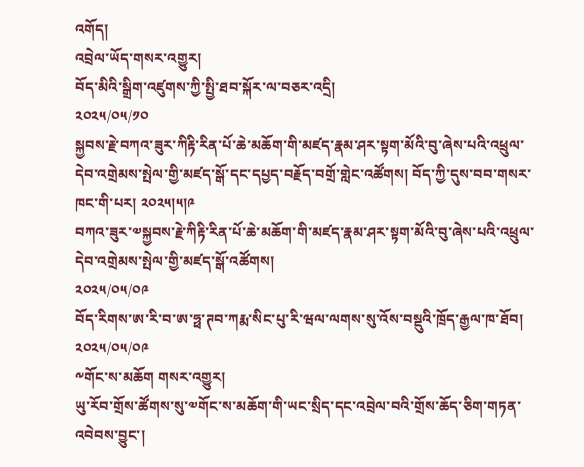འགོད།
འབྲེལ་ཡོད་གསར་འགྱུར།
བོད་མིའི་སྒྲིག་འཛུགས་ཀྱི་སྤྱི་ཐབ་སྐོར་ལ་བཅར་འདྲི།
༢༠༢༥/༠༥/༡༠
སྐྱབས་རྗེ་བཀའ་ཟུར་ཀིརྟི་རིན་པོ་ཆེ་མཆོག་གི་མཛད་རྣམ་ཤར་སྟག་མོའི་བུ་ཞེས་པའི་འཕྲུལ་དེབ་འགྲེམས་སྤེལ་གྱི་མཛད་སྒོ་དང་དཔྱད་བརྗོད་བགྲོ་གླེང་འཚོགས། བོད་ཀྱི་དུས་བབ་གསར་ཁང་གི་པར། ༢༠༢༥།༥།༩
བཀའ་ཟུར་༧སྐྱབས་རྗེ་ཀིརྟི་རིན་པོ་ཆེ་མཆོག་གི་མཛད་རྣམ་ཤར་སྟག་མོའི་བུ་ཞེས་པའི་འཕྲུལ་དེབ་འགྲེམས་སྤེལ་གྱི་མཛད་སྒོ་འཚོགས།
༢༠༢༥/༠༥/༠༩
བོད་རིགས་ཨ་རི་བ་ཨ་ཧྥ་ཊབ་ཀརྨ་སིང་པུ་རི་ཝལ་ལགས་སུ་འོས་བསྡུའི་ཁྲོད་རྒྱལ་ཁ་ཐོབ།
༢༠༢༥/༠༥/༠༩
༸གོང་ས་མཆོག གསར་འགྱུར།
ཡུ་རོབ་གྲོས་ཚོགས་སུ་༧གོང་ས་མཆོག་གི་ཡང་སྲིད་དང་འབྲེལ་བའི་གྲོས་ཆོད་ཅིག་གཏན་འབེབས་བྱུང་།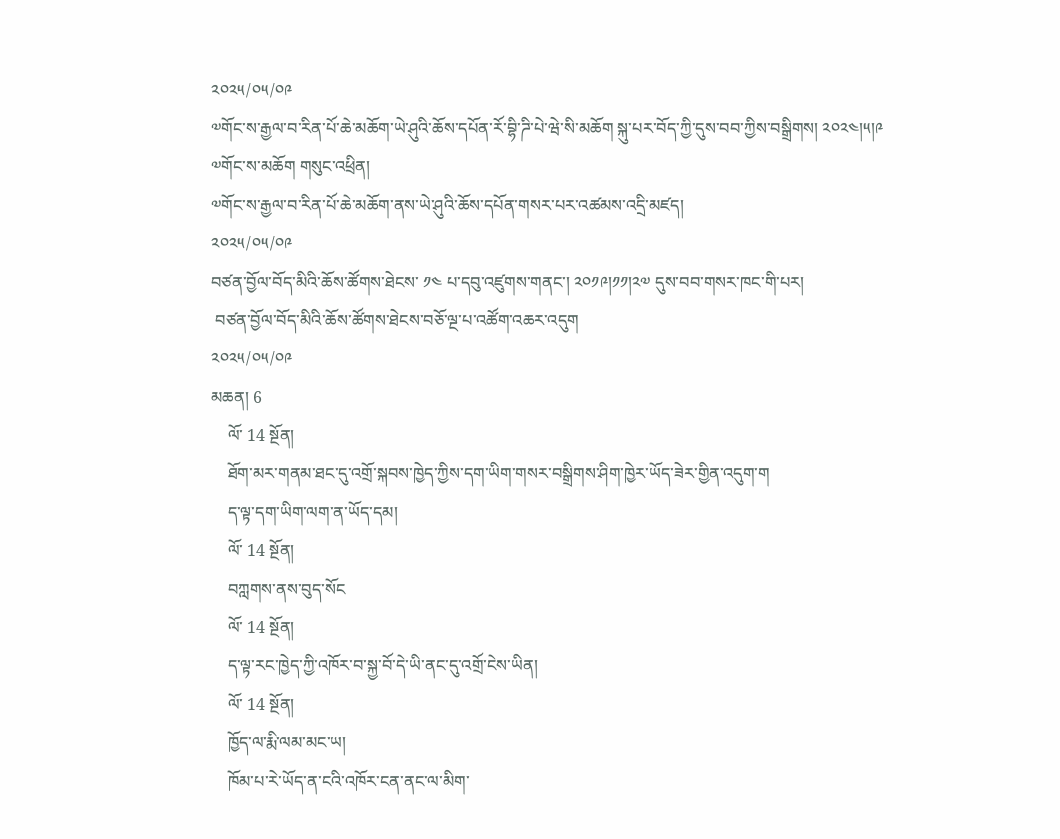༢༠༢༥/༠༥/༠༩
༧གོང་ས་རྒྱལ་བ་རིན་པོ་ཆེ་མཆོག་ཡེ་ཤུའི་ཆོས་དཔོན་རོ་བྷི་ཌི་པེ་ཝེ་སི་མཆོག སྐུ་པར་བོད་ཀྱི་དུས་བབ་ཀྱིས་བསྒྲིགས། ༢༠༢༤།༥།༩
༧གོང་ས་མཆོག གསུང་འཕྲིན།
༧གོང་ས་རྒྱལ་བ་རིན་པོ་ཆེ་མཆོག་ནས་ཡེ་ཤུའི་ཆོས་དཔོན་གསར་པར་འཚམས་འདྲི་མཛད།
༢༠༢༥/༠༥/༠༩
བཙན་བྱོལ་བོད་མིའི་ཆོས་ཚོགས་ཐེངས་ ༡༤ པ་དབུ་འཛུགས་གནང་། ༢༠༡༩།༡༡།༢༧ དུས་བབ་གསར་ཁང་གི་པར།
 བཙན་བྱོལ་བོད་མིའི་ཆོས་ཚོགས་ཐེངས་བཅོ་ལྔ་པ་འཚོག་འཆར་འདུག
༢༠༢༥/༠༥/༠༩
མཆན། 6
    ལོ་ 14 སྔོན།
    ཐོག་མར་གནམ་ཐང་དུ་འགྲོ་སྐབས་ཁྱེད་ཀྱིས་དག་ཡིག་གསར་བསྒྲིགས་ཤིག་ཁྱེར་ཡོད་ཟེར་གྱིན་འདུག་ག
    ད་ལྟ་དག་ཡིག་ལག་ན་ཡོད་དམ།
    ལོ་ 14 སྔོན།
    བཀླགས་ནས་བུད་སོང
    ལོ་ 14 སྔོན།
    ད་ལྟ་རང་ཁྱེད་ཀྱི་འཁོར་བ་སྐྱ་བོ་དེ་ཡི་ནང་དུ་འགྲོ་ངེས་ཡིན།
    ལོ་ 14 སྔོན།
    ཁྱོད་ལ་རྨི་ལམ་མང་ཡ།
    ཁོམ་པ་རེ་ཡོད་ན་ངའི་འཁོར་ངན་ནང་ལ་མིག་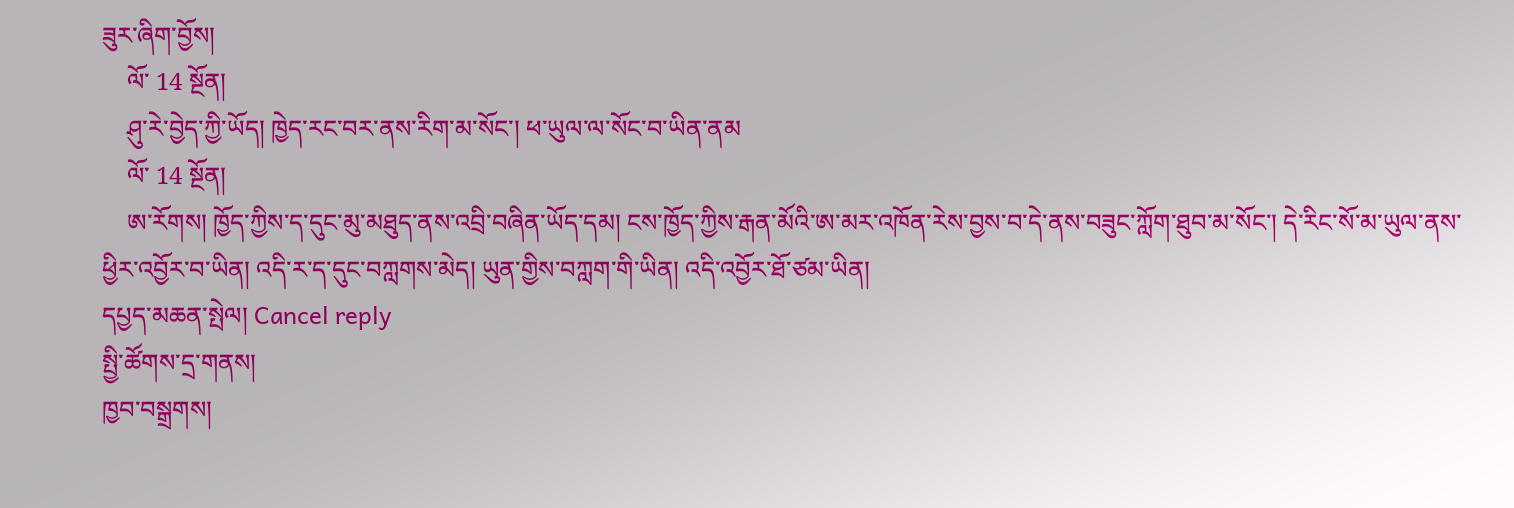ཟུར་ཞིག་བྱོས།
    ལོ་ 14 སྔོན།
    ཤུ་རེ་བྱེད་ཀྱི་ཡོད། ཁྱེད་རང་བར་ནས་རིག་མ་སོང་། ཕ་ཡུལ་ལ་སོང་བ་ཡིན་ནམ
    ལོ་ 14 སྔོན།
    ཨ་རོགས། ཁྱོད་ཀྱིས་ད་དུང་མུ་མཐུད་ནས་འབྲི་བཞིན་ཡོད་དམ། ངས་ཁྱོད་ཀྱིས་རྒན་མོའི་ཨ་མར་འཁོན་རེས་བྱས་བ་དེ་ནས་བཟུང་ཀློག་ཐུབ་མ་སོང་། དེ་རིང་སོ་མ་ཡུལ་ནས་ཕྱིར་འབྱོར་བ་ཡིན། འདི་ར་ད་དུང་བཀླགས་མེད། ཡུན་གྱིས་བཀླག་གི་ཡིན། འདི་འབྱོར་ཐོ་ཙམ་ཡིན།
དཔྱད་མཆན་སྤེལ། Cancel reply
སྤྱི་ཚོགས་དྲ་གནས།
ཁྱབ་བསྒྲགས།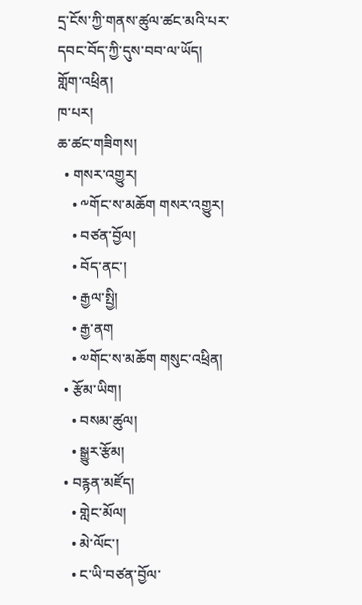དྲ་ངོས་ཀྱི་གནས་ཚུལ་ཚང་མའི་པར་དབང་བོད་ཀྱི་དུས་བབ་ལ་ཡོད།
གློག་འཕྲིན།
ཁ་པར།
ཆ་ཚང་གཟིགས།
  • གསར་འགྱུར།
    • ༸གོང་ས་མཆོག གསར་འགྱུར།
    • བཙན་བྱོལ།
    • བོད་ནང་།
    • རྒྱལ་སྤྱི།
    • རྒྱ་ནག
    • ༧གོང་ས་མཆོག གསུང་འཕྲིན།
  • རྩོམ་ཡིག།
    • བསམ་ཚུལ།
    • སྒྱུར་རྩོམ།
  • བརྙན་མཛོད།
    • གླེང་མོལ།
    • མེ་ལོང་།
    • ང་ཡི་བཙན་བྱོལ་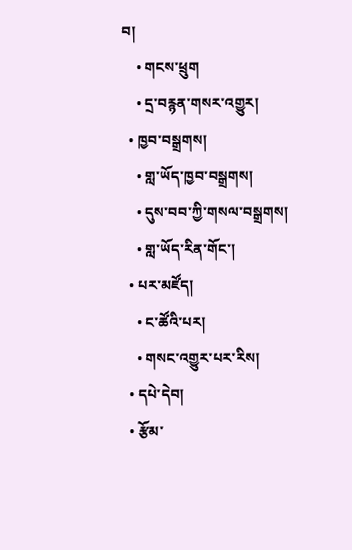བ།
    • གངས་ཕྲུག
    • དྲ་བརྙན་གསར་འགྱུར།
  • ཁྱབ་བསྒྲགས།
    • གླ་ཡོད་ཁྱབ་བསྒྲགས།
    • དུས་བབ་ཀྱི་གསལ་བསྒྲགས།
    • གླ་ཡོད་རིན་གོང་།
  • པར་མཛོད།
    • ང་ཚོའི་པར།
    • གསང་འགྱུར་པར་རིས།
  • དཔེ་དེབ།
  • རྩོམ་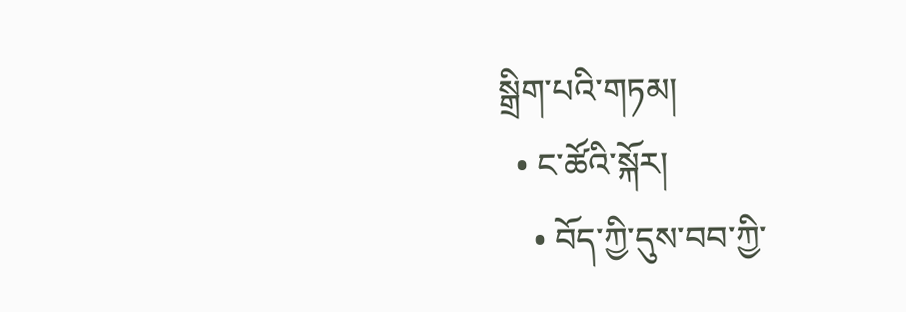སྒྲིག་པའི་གཏམ།
  • ང་ཚོའི་སྐོར།
    • བོད་ཀྱི་དུས་བབ་ཀྱི་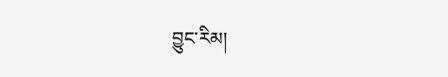བྱུང་རིམ།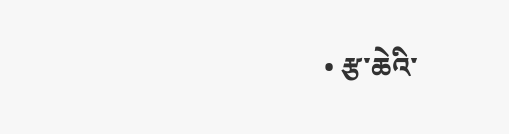• རྩ་ཆེའི་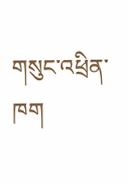གསུང་འཕྲིན་ཁག